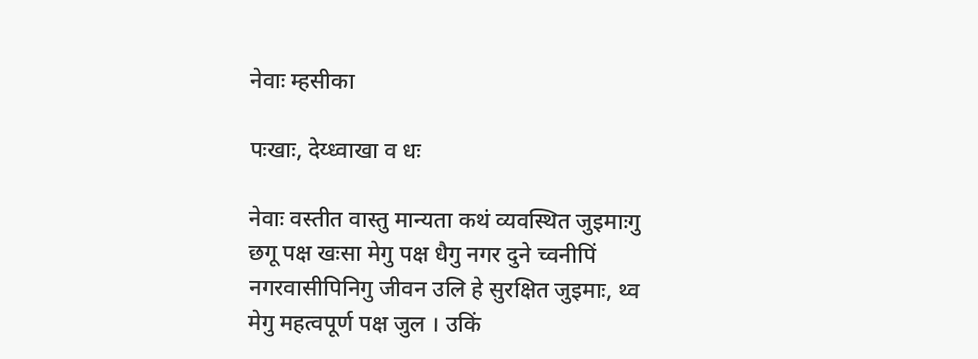नेवाः म्हसीका

पःखाः, देय्ध्वाखा व धः

नेवाः वस्तीत वास्तु मान्यता कथं व्यवस्थित जुइमाःगु छगू पक्ष खःसा मेगु पक्ष धैगु नगर दुने च्वनीपिं नगरवासीपिनिगु जीवन उलि हे सुरक्षित जुइमाः, थ्व मेगु महत्वपूर्ण पक्ष जुल । उकिं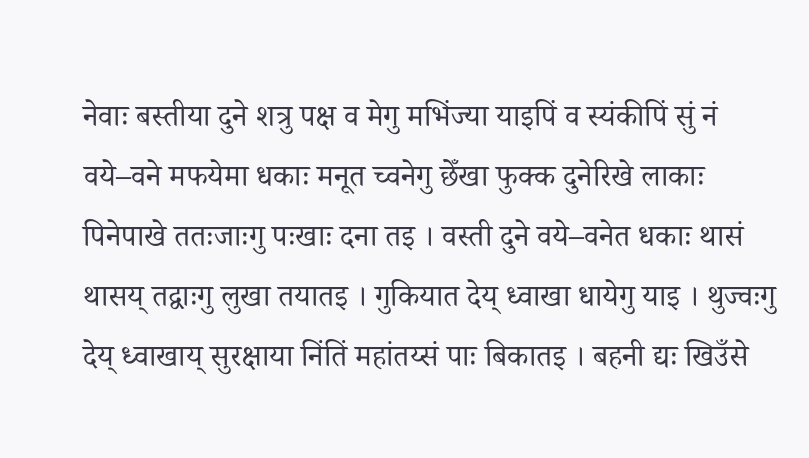नेवाः बस्तीया दुने शत्रु पक्ष व मेगु मभिंज्या याइपिं व स्यंकीपिं सुं नं वये–वने मफयेमा धकाः मनूत च्वनेगु छेँखा फुक्क दुनेरिखे लाकाः पिनेपाखे ततःजाःगु पःखाः दना तइ । वस्ती दुने वये–वनेत धकाः थासं थासय् तद्वाःगु लुखा तयातइ । गुकियात देय् ध्वाखा धायेगु याइ । थुज्वःगु देय् ध्वाखाय् सुरक्षाया निंतिं महांतय्सं पाः बिकातइ । बहनी द्यः खिउँसे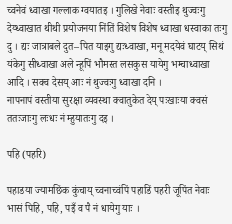च्वनेवं ध्वाखा गल्लाक ग्वयातइ । गुलिखे नेवाः वस्तीइ थुज्वःगु देय्ध्वाखात थीथी प्रयोजनया निंतिं विशेष विशेष ध्वाखा धस्वाका तःगु दु । द्यः जात्राबले दुत–पित याइगु द्यःध्वाखा, मनू मदयेवं घाटय् सिथं यंकेगु सीध्वाखा अले न्हूपिं भौमस्त लसकुस यायेगु भम्चाध्वाखा आदि । सक्व देसय् आः नं थुज्वःगु ध्वाखा दनि ।
नापनापं वस्तीया सुरक्षा व्यवस्था क्वातुकेत देय् पःखाःया क्वसं ततःजाःगु लःधः नं म्हुयातःगु दइ ।

पहि (पहरि)

पहाडया ज्यामछिंक कुंचाय् च्वनाच्वंपिं पहाडिं पहरी जूपिंत नेवाः भासं पिहि, पहि, पइँ व पै नं धायेगु याः ।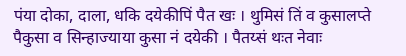पंया दोका, दाला, धकि दयेकीपिं पैत खः । थुमिसं तिं व कुसालप्ते पैकुसा व सिन्हाज्याया कुसा नं दयेकी । पैतय्सं थःत नेवाः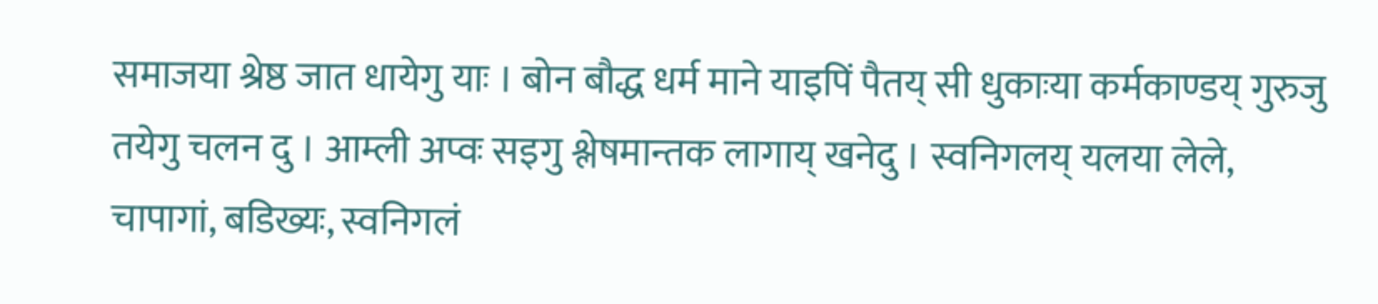समाजया श्रेष्ठ जात धायेगु याः । बोन बौद्ध धर्म माने याइपिं पैतय् सी धुकाःया कर्मकाण्डय् गुरुजु तयेगु चलन दु । आम्ली अप्वः सइगु श्लेषमान्तक लागाय् खनेदु । स्वनिगलय् यलया लेले, चापागां, बडिख्यः, स्वनिगलं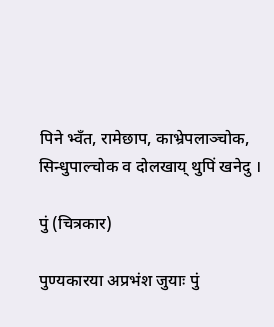पिने भ्वँत, रामेछाप, काभ्रेपलाञ्चोक, सिन्धुपाल्चोक व दोलखाय् थुपिं खनेदु ।

पुं (चित्रकार)

पुण्यकारया अप्रभंश जुयाः पुं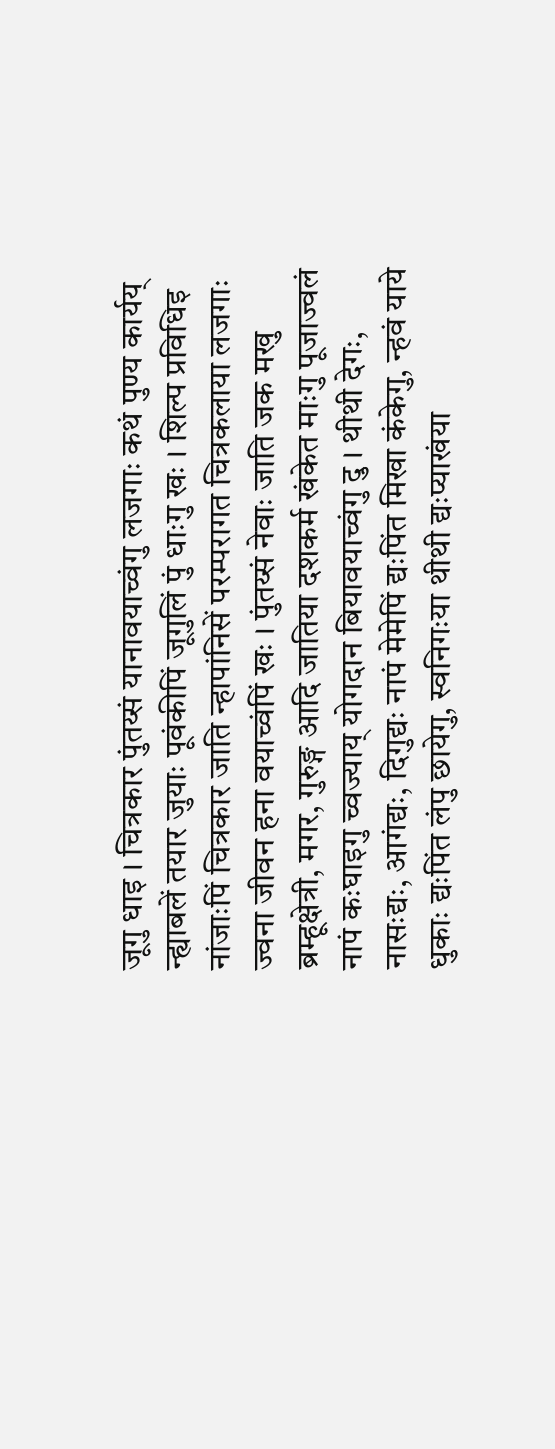जूगु धाइ । चित्रकार पुंतय्सं यानावयाच्वंगु लजगाः कथं पुण्य कार्यय् न्ह्याबलें तयार जुयाः पूवंकीपिं जूगुलिं पुं धाःगु खः । शिल्प प्रविधिइ नांजाःपिं चित्रकार जाति न्हापांनिसें परम्परागत चित्रकलाया लजगाः ज्वना जीवन हना वयाच्वंपिं खः । पुंतय्सं नेवाः जाति जक मखु ब्रम्हूक्षेत्री, मगर, गुरुङ्ग आदि जातिया दशकर्म खंकेत माःगु पूजाज्वलं नापं कःघाइगु च्वज्याय् योगदान बियावयाच्वंगु दु । थीथी देगः, नासःद्यः, आगंद्यः, दिगुद्यः नापं मेमेपिं द्यःपिंत मिखा कंकेगु, न्हवं याये धुकाः द्यःपिंत लंपु छायेगु, स्वनिगःया थीथी द्यःप्याखंया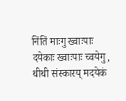निंतिं माःगु ख्वाःपाः दयेकाः ख्वाःपाः च्वयेगु, थीथी संस्कारय् मदयेकं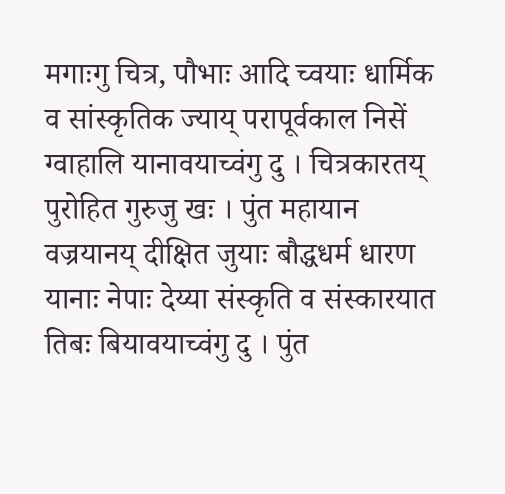मगाःगु चित्र, पौभाः आदि च्वयाः धार्मिक व सांस्कृतिक ज्याय् परापूर्वकाल निसें ग्वाहालि यानावयाच्वंगु दु । चित्रकारतय् पुरोहित गुरुजु खः । पुंत महायान वज्रयानय् दीक्षित जुयाः बौद्धधर्म धारण यानाः नेपाः देय्या संस्कृति व संस्कारयात तिबः बियावयाच्वंगु दु । पुंत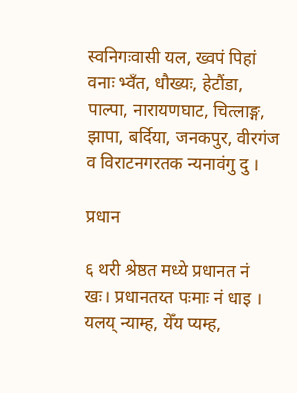स्वनिगःवासी यल, ख्वपं पिहां वनाः भ्वँत, धौख्यः, हेटौंडा, पाल्पा, नारायणघाट, चित्लाङ्ग, झापा, बर्दिया, जनकपुर, वीरगंज व विराटनगरतक न्यनावंगु दु ।

प्रधान

६ थरी श्रेष्ठत मध्ये प्रधानत नं खः। प्रधानतय्त पःमाः नं धाइ । यलय् न्याम्ह, येँय प्यम्ह,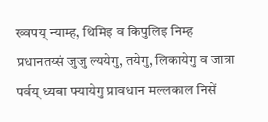ख्वपय् न्याम्ह, थिमिइ व किपुलिइ निम्ह प्रधानतय्सं जुजु ल्ययेगु, तयेगु, लिकायेगु व जात्रा पर्वय् ध्यबा फ्यायेगु प्रावधान मल्लकाल निसें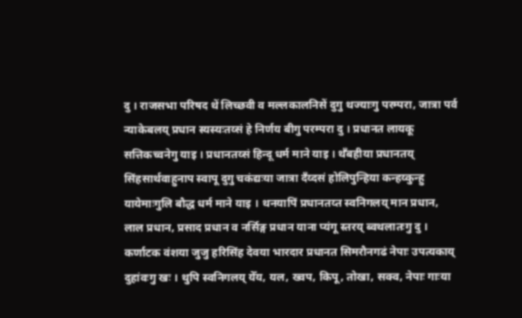दु । राजसभा परिषद थें लिच्छवी व मल्लकालनिसें दुगु थज्याःगु परम्परा, जात्रा पर्व न्याकेबलय् प्रधान स्यस्यःतय्सं हे निर्णय बीगु परम्परा दु । प्रधानत लायकू सत्तिकच्वनेगु याइ । प्रधानतय्सं हिन्दू धर्म माने याइ । थँबहीया प्रधानतय् सिंहसार्थवाहुनाप स्वापू दुगु चकंद्यःया जात्रा दँय्दसं होलिपुन्हिया कन्हय्कुन्हु यायेमाःगुलि बौद्ध धर्म माने याइ । थनयापिं प्रधानतय्त स्वनिगलय् मान प्रधान, लाल प्रधान, प्रसाद प्रधान व नर्सिङ्ग प्रधान याना प्यंगू स्तरय् ब्वथलातःगु दु । कर्णाटक वंशया जुजु हरिसिंह देवया भारदार प्रधानत सिमरौनगढं नेपाः उपत्यकाय् दुहांवःगु खः । थुपि स्वनिगलय् येँय, यल, ख्वप, किपू, तोखा, सक्व, नेपाः गाःया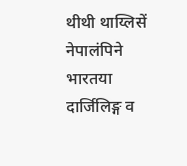थीथी थाय्लिसें नेपालंपिने भारतया दार्जिलिङ्ग व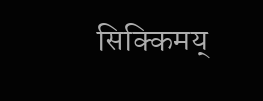सिक्किमय्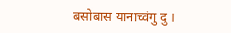बसोबास यानाच्वंगु दु ।